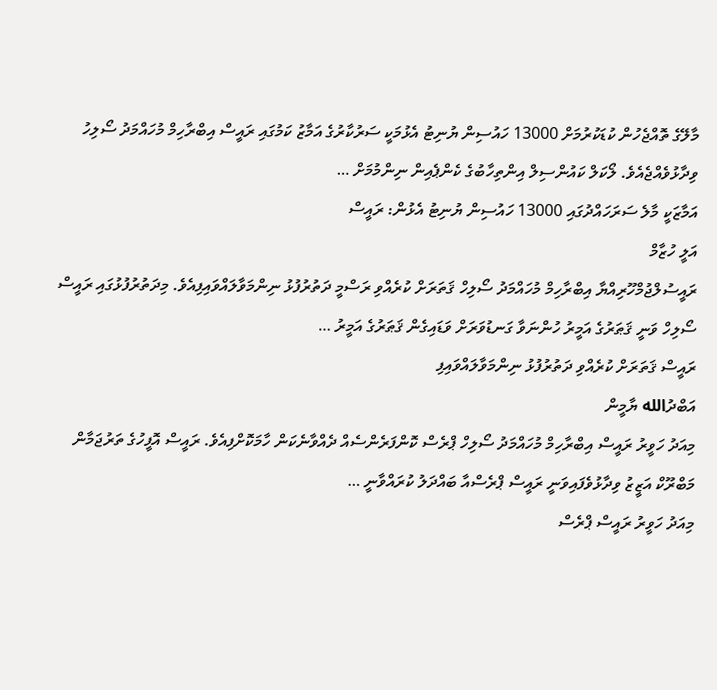މާލޭގެ ތޮއްޖެހުން ކުޑަކުރުމަށް 13000 ހައުސިން ޔުނިޓު އެޅުމަކީ ސަރުކާރުގެ އަމާޒު ކަމުގައި ރައީސް އިބްރާހިމް މުހައްމަދު ސޯލިހު ވިދާޅުވެއްޖެއެވެ. ލޯކަލް ކައުންސިލް އިންތިހާބުގެ ކެންޕެއިން ނިންމުމަށް …
އަމާޒަކީ މާލެ ސަރަހައްދުގައި 13000 ހައުސިން ޔުނިޓު އެޅުން: ރައީސް
އަލީ ހުޒާމް
ރައީސުލްޖުމްހޫރިއްޔާ އިބްރާހިމް މުހައްމަދު ސޯލިހް ޤަތަރަށް ކުރެއްވި ރަސްމީ ދަތުރުފުޅު ނިންމަވާލައްވައިފިއެވެ. މިދަތުރުފުޅުގައި ރައީސް ސޯލިހް ވަނީ ޤަޠަރުގެ އަމީރު ހުންނަވާ ގަނޑުވަރަށް ވަޑައިގެން ޤަޠަރުގެ އަމީރު …
ރައީސް ޤަތަރަށް ކުރެއްވި ދަތުރުފުޅު ނިންމަވާލައްވައިފި
އަބްދުالله ޔާމީން
މިއަދު ހަވީރު ރައީސް އިބްރާހިމް މުހައްމަދު ސޯލިހް ޕްރެސް ކޮންފަރެންސެއް ދެއްވާނެކަން ހާމަކޮށްފިއެވެ. ރައީސް އޮފީހުގެ ތަރުޖަމާން މަބްރޫކް އަޒީޒު ވިދާޅުވެފައިވަނީ ރައީސް ޕްރެސްއާ ބައްދަލު ކުރައްވާނީ …
މިއަދު ހަވީރު ރައީސް ޕްރެސް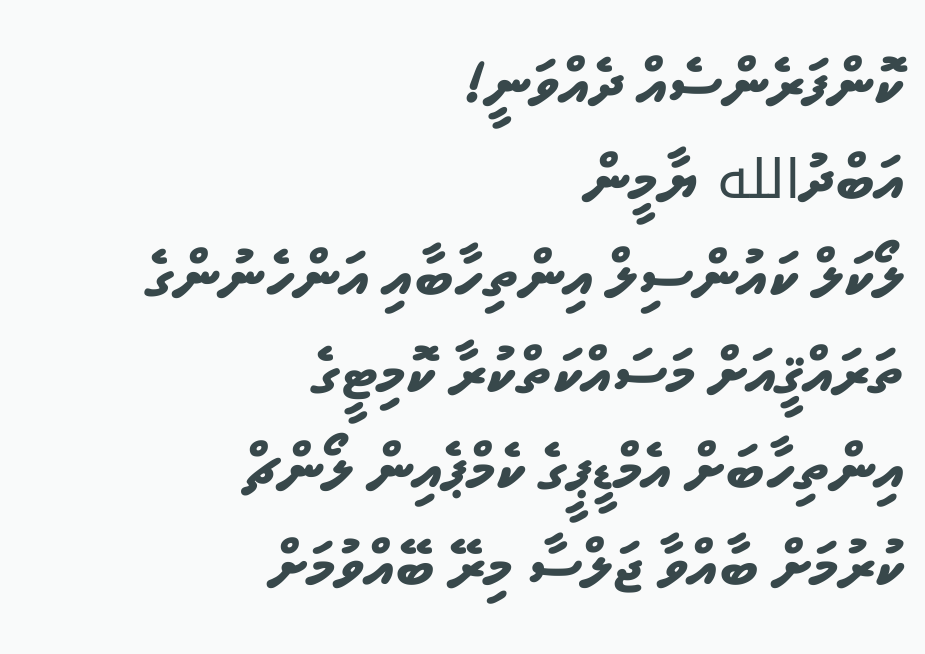ކޮންފަރެންސެއް ދެއްވަނީ!
އަބްދުالله ޔާމީން
ލޯކަލް ކައުންސިލް އިންތިހާބާއި އަންހެނުންގެ ތަރައްޤީއަށް މަސައްކަތްކުރާ ކޮމިޓީގެ އިންތިހާބަށް އެމްޑީޕީގެ ކެމްޕެއިން ލޯންޗް ކުރުމަށް ބާއްވާ ޖަލްސާ މިރޭ ބޭއްވުމަށް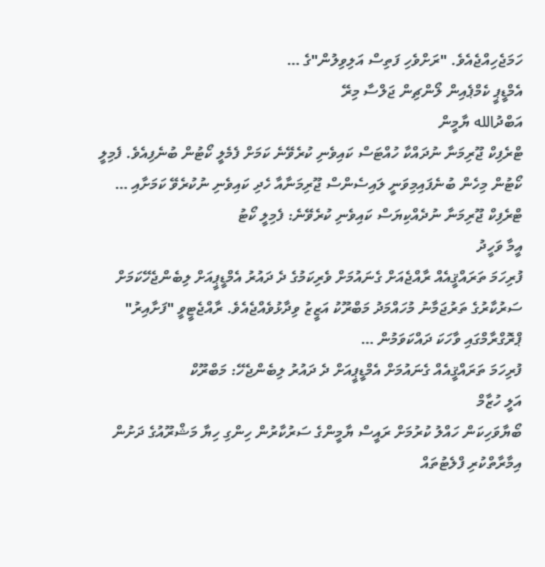ހަމަޖެހިއްޖެއެވެ. "ރަށްވެހި ފަތިސް އަލިވިލުން"ގެ …
އެމްޑީޕީ ކެމްޕެއިން ލޯންޗިން ޖަލްސާ މިރޭ
އަބްދުالله ޔާމީން
ޓްރެފިކް ޖޫރިމަނާ ނުދައްކާ ހުއްޓަސް ކައިވެނި ކުރެވޭނެ ކަމަށް ފެމެލީ ކޯޓުން ބުނެފިއެވެ. ފެމިލީ ކޯޓުން މިހެން ބުނެފައިމިވަނީ ލައިސެންސް ޖޫރިމަނާއާ ހެދި ކައިވެނި ނުކުރެވޭ ކަމަށާއި …
ޓްރެފިކް ޖޫރިމަނާ ނުދެއްކިޔަސް ކައިވެނި ކުރެވޭނެ: ފެމިލީ ކޯޓު
އީމާ ވަހީދު
ފުރިހަމަ ތަރައްޤީއެއް ރާއްޖެއަށް ގެނައުމަށް ވެރިކަމުގެ ދެ ދައުރު އެމްޑީޕީއަށް ލިބެންޖެހޭކަމަށް ސަރުކާރުގެ ތަރުޖަމާނު މުހައްމަދު މަބްރޫކު އަޒީޒު ވިދާޅުވެއްޖެއެވެ. ރާއްޖެޓީވީ "ފަށާއިރު" ޕްރޮގްރާމްގައި ވާހަކަ ދައްކަވަމުން …
ފުރިހަމަ ތަރައްޤީއެއް ގެނައުމަށް އެމްޑީޕީއަށް ދެ ދައުރު ލިބެންޖެހޭ: މަބްރޫކް
އަލީ ހުޒާމް
ބޯޔާވަހިކަން ހައްލު ކުރުމަށް ރައީސް ޔާމީންގެ ސަރުކާރުން ހިންގި ހިޔާ މަޝްރޫއުގެ ދަށުން އިމާރާތްކުރި ފްލެޓުތައް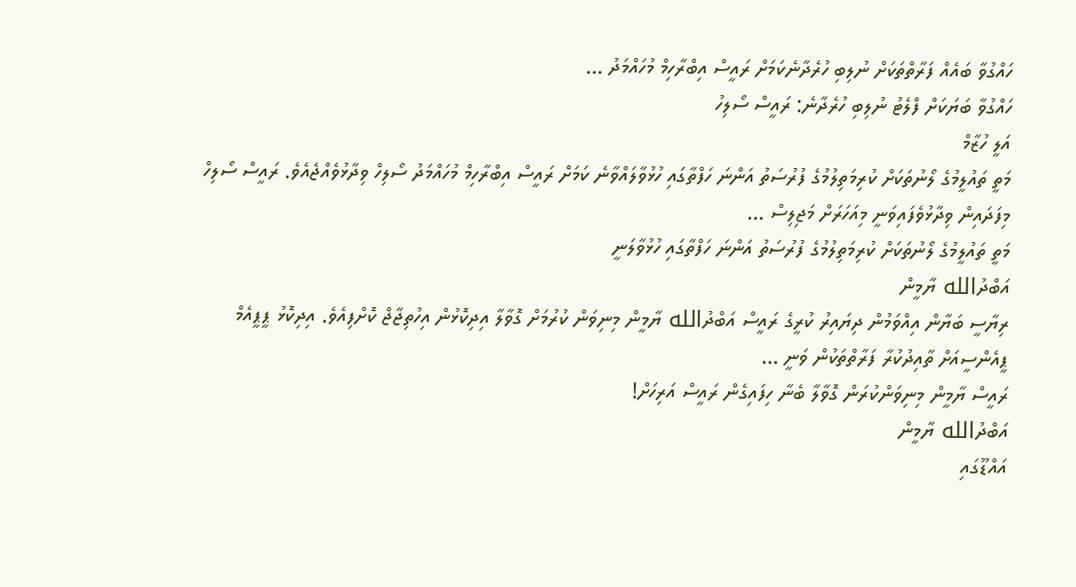ހައްގުވާ ބައެއް ފަރާތްތަކަށް ނުލިބި ހުރެދާނެކަމަށް ރައީސް އިބްރާހިމް މުހައްމަދު …
ހައްގުވާ ބަޔަކަށް ފްލެޓު ނުލިބި ހުރެދާނެ: ރައީސް ސޯލިހު
އަލީ ހުޒާމް
މަތީ ތައުލީމުގެ ލޯނުތަކަށް ކުރިމަތިލުމުގެ ފުރުސަތު އަންނަ ހަފްތާގައި ހުޅުވާލައްވާނެ ކަމަށް ރައީސް އިބްރާހިމް މުހައްމަދު ސޯލިހް ވިދާޅުވެއްޖެއެވެ. ރައީސް ސޯލިހް މިފަދައިން ވިދާޅުވެފައިވަނީ މިއަހަރަށް މަޖިލިސް …
މަތީ ތައުލީމުގެ ލޯނުތަކަށް ކުރިމަތިލުމުގެ ފުރުސަތު އަންނަ ހަފްތާގައި ހުޅުވާލަނީ
އަބްދުالله ޔާމީން
ރިޔާސީ ބަޔާން އިއްވަމުން ދިޔައިރު ކުރީގެ ރައީސް އަބްދުالله ޔާމީން މިނިވަން ކުރުމަށް ގޮވާލާ އިދިކޮޅުން އިހުތިޖާޖް ކޮށްފިއެވެ. އިދިކޮޅު ޕީޕީއެމް ޕީއެންސީއަށް ތާއިދުކުރާ ފަރާތްތަކުން ވަނީ …
ރައީސް ޔާމީން މިނިވަންކުރަން ގޮވާލާ ބެނާ ހިފައިގެން ރައީސް އަރިހަށް!
އަބްދުالله ޔާމީން
އައްޑޫގައި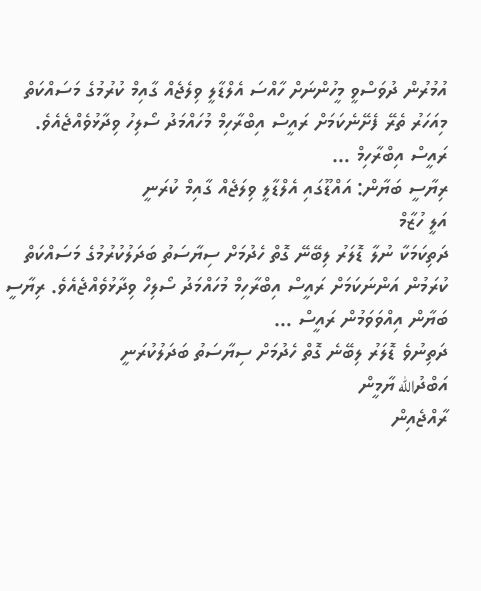އުމުރުން ދުވަސްވީ މީހުންނަށް ހާއްސަ އެލްޑާލީ ވިލެޖެއް ގާއިމް ކުރުމުގެ މަސައްކަތް މިއަހަރު ތެރޭ ފެށޭނެކަމަށް ރައީސް އިބްރާހިމް މުހައްމަދު ސޯލިހު ވިދާޅުވެއްޖެއެވެ. ރައީސް އިބްރާހިމް …
ރިޔާސީ ބަޔާން: އައްޑޫގައި އެލްޑާލީ ވިލަޖެއް ގާއިމް ކުރަނީ
އަލީ ހުޒާމް
ދަތިކަމަކާ ނުލާ ޑޮލަރު ލިބޭނޭ ގޮތް ހެދުމަށް ސިޔާސަތު ބަދަލުކުރުމުގެ މަސައްކަތް ކުރަމުން އަންނަކަމަށް ރައީސް އިބްރާހިމް މުހައްމަދު ސޯލިހް ވިދާޅުވެއްޖެއެވެ. ރިޔާސީ ބަޔާން އިއްވަވަމުން ރައީސް …
ދަތިނުވެ ޑޮލަރު ލިބޭނެ ގޮތް ހެދުމަށް ސިޔާސަތު ބަދަލުކުރަނީ
އަބްދުالله ޔާމީން
ރާއްޖެއިން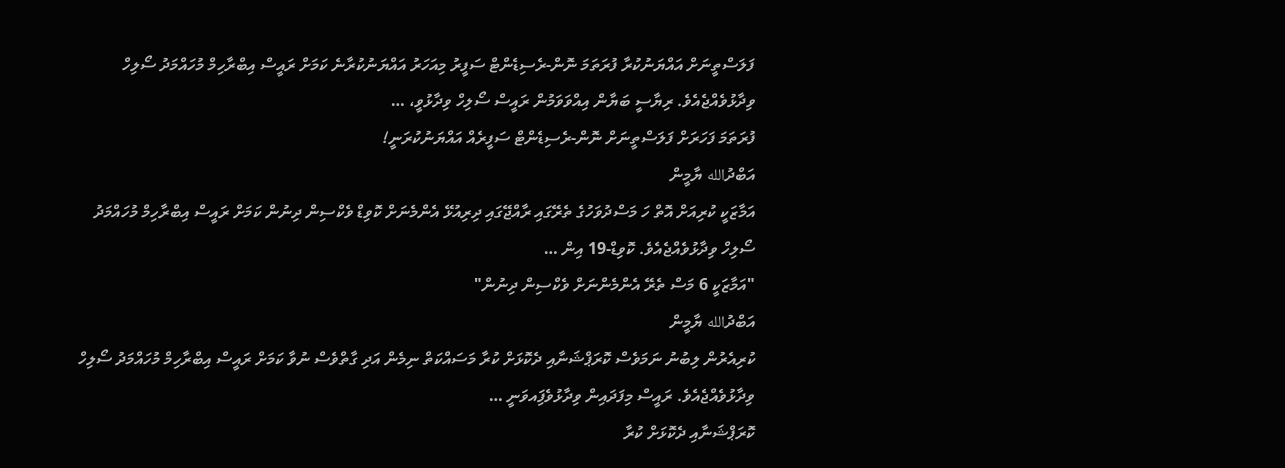ފަލަސްތީނަށް އައްޔަނުކުރާ ފުރަތަމަ ނޮން-ރެސިޑެންޓް ސަފީރު މިއަހަރު އައްޔަނުކުރާނެ ކަމަށް ރައީސް އިބްރާހިމް މުހައްމަދު ސޯލިހް ވިދާޅުވެއްޖެއެވެ. ރިޔާސީ ބަޔާން އިއްވަވަމުން ރައީސް ސޯލިހް ވިދާޅުވީ، …
ފުރަތަމަ ފަހަރަށް ފަލަސްތީނަށް ނޮން-ރެސިޑެންޓް ސަފީރެއް އައްޔަނުކުރަނީ!
އަބްދުالله ޔާމީން
އަމާޒަކީ ކުރިއަށް އޮތް ހަ މަސްދުވަހުގެ ތެރޭގައި ރާއްޖޭގައި ދިރިއުޅޭ އެންމެނަށް ކޮވިޑް ވެކްސިން ދިނުން ކަމަށް ރައީސް އިބްރާހިމް މުހައްމަދު ސޯލިހް ވިދާޅުވެއްޖެއެވެ. ކޮވިޑް-19 އިން …
"އަމާޒަކީ 6 މަސް ތެރޭ އެންމެންނަށް ވެކްސިން ދިނުން"
އަބްދުالله ޔާމީން
ކުރިއެރުން ލިބުނު ނަމަވެސް ކޮރަޕްޝަނާއި ދެކޮޅަށް ކުރާ މަސައްކަތް ނިމެން އަދި ގާތްވެސް ނުވާ ކަމަށް ރައީސް އިބްރާހިމް މުހައްމަދު ސޯލިހް ވިދާޅުވެއްޖެއެވެ. ރައީސް މިފަދައިން ވިދާޅުވެފަިއވަނީ …
ކޮރަޕްޝަނާއި ދެކޮޅަށް ކުރާ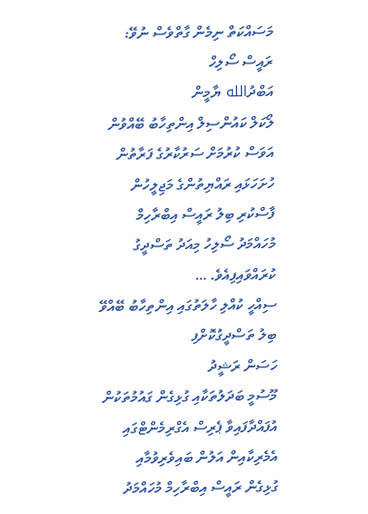މަސައްކަތް ނިމެން ގާތްވެސް ނުވޭ: ރައީސް ސޯލިހް
އަބްދުالله ޔާމީން
ލޯކަލް ކައުންސިލް އިންތިހާބު ބޭއްވުން އަވަސް ކުރުމަށް ސަރުކާރުގެ ފަރާތުން ހުށަހަޅައި ރައްޔިތުންގެ މަޖިލީހުން ފާސްކުރި ބިލު ރައީސް އިބްރާހިމް މުހައްމަދު ސޯލިހު މިއަދު ތަސްދީގު ކުރައްވައިފިއެވެ. …
ސިއްހީ ކުއްލި ހާލަތުގައި އިންތިހާބު ބޭއްވޭ ބިލު ތަސްދީގުކޮށްފި
ހަސަން ރަޝީދު
މޫސުމީ ބަދަލުތަކާއި ގުޅިގެން ގައުމުތަކުން އުފައްދާފައިވާ ޕެރިސް އެގްރިމެންޓްގައި އެމެރިކާއިން އަލުން ބައިވެރިވުމާއި ގުޅިގެން ރައީސް އިބްރާހިމް މުހައްމަދު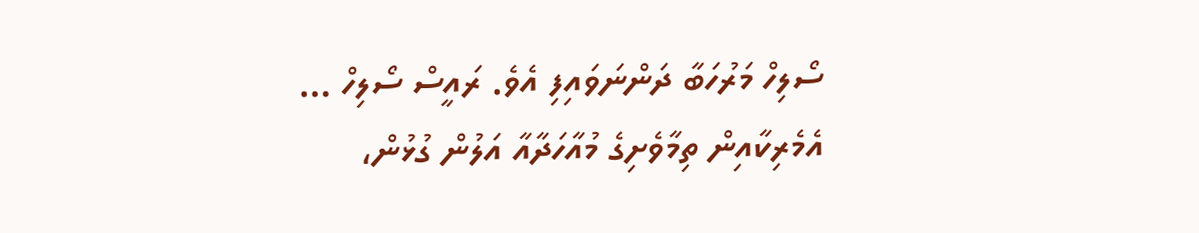ސޯލިހް މަރުހަބާ ދަންނަވައިފި އެވެ. ރައީސް ސޯލިހް …
އެމެރިކާއިން ތިމާވެށިގެ މުއާހަދާއާ އަލުން ގުޅުން،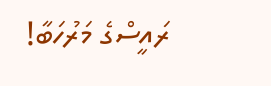ރައީސްގެ މަރުހަބާ!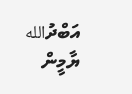އަބްދުالله ޔާމީން